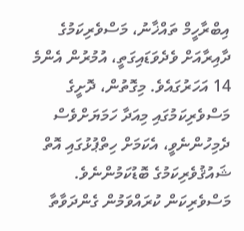އިބްރާހީމް ތައްޚާނު، މަސްވެރިކަމުގެ ދާއިރާއަށް ވެދެވަޑައިގަތީ، އުމުރުން އެންމެ 14 އަހަރުގައެވެ. މިގޮތުން، ދޮށީގެ މަސްވެރިކަމުގައި މިއަދާ ހަމަޔަށްވެސް ދެމިހުންނެވީ، އެކަމަށް ހިތްޕުޅުގައި އޮތް ޝައުޤުވެރިކަމުގެ ބޮޑުކަމުންނެވެ. މަސްވެރިކަން ކުރައްވަމުން ގެންދަވާތާ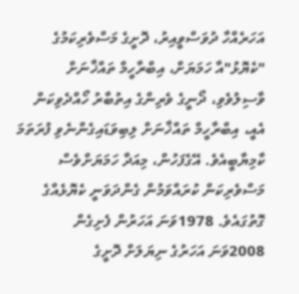އަހަރެއްހާ ދުވަސްވީއިރު، ދޮށީގެ މަސްވެރިކަމުގެ "ކެޔޮޅު"އާ ހަމަޔަށް، އިބްރާހީމް ތައްޚާނަށް ވާސިލުވެވި، ދޯނީގެ ވެރިންގެ އިތުބާރު ހޯއްދެވިކަން އެއީ، އިބްރާހީމް ތައްޚާނަށް ލިބިވަޑައިގެންނެވި ފުރަތަމަ ކާމިޔާބީއެވެ. އޭގެފަހުން، މިއަދާ ހަމަޔަށްވެސް މަސްވެރިކަން ކުރައްވަމުން ގެންދަވަނީ ކެޔޮޅެއްގެ ގޮތުގައެވެ. 1978ވަނަ އަހަރުން ފެށިގެން 2008ވަނަ އަހަރުގެ ނިޔަލަށް ދޮށީގެ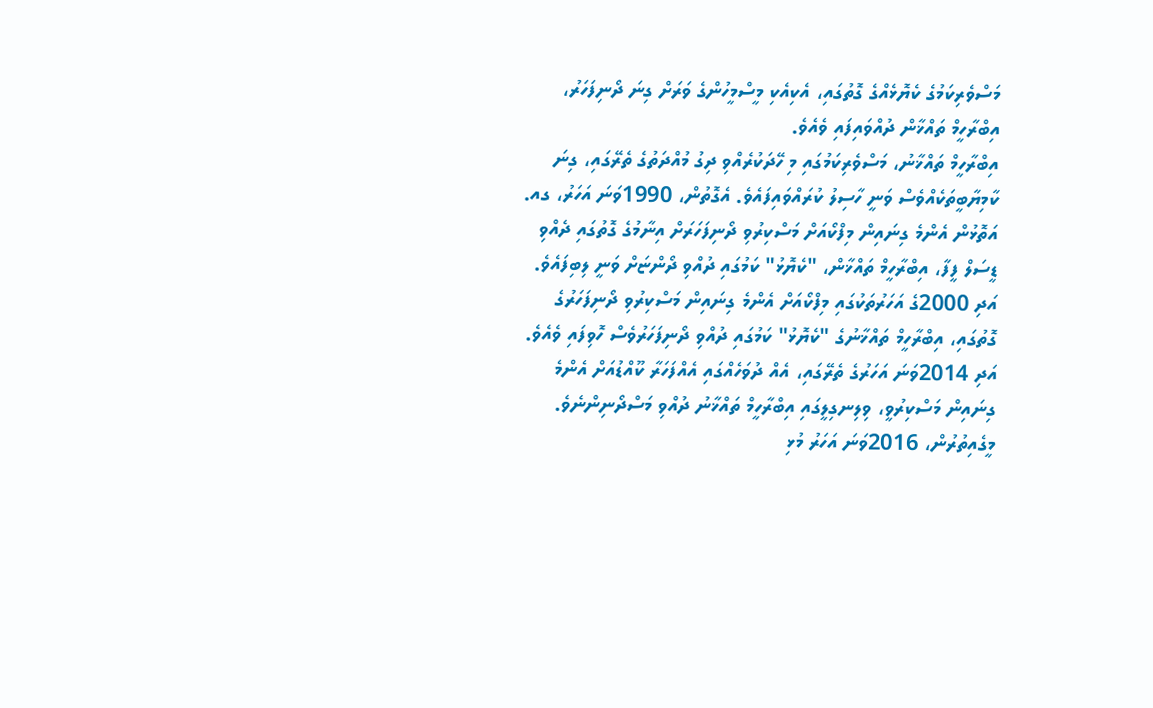މަސްވެރިކަމުގެ ކެޔޮޅެއްގެ ގޮތުގައި، އެކިއެކި މީސްމީހުންގެ ވަރަށް ގިނަ ދޯނިފަހަރު، އިބްރާހީމް ތައްޚާން ދުއްވައިފައި ވެއެވެ.
އިބްރާހީމް ތައްޚާނު، މަސްވެރިކަމުގައި މި ހޭދަކުރެއްވި ދިގު މުއްދަތުގެ ތެރޭގައި، ގިނަ ކާމިޔާބީތަކެއްވެސް ވަނީ ހާސިލު ކުރައްވައިފައެވެ. އެގޮތުން، 1990ވަނަ އަހަރު، ގއ. އަތޮޅުން އެންމެ ގިނައިން މިފްކޯއަށް މަސްކިރުވި ދޯނިފަހަރަށް އިނާމުގެ ގޮތުގައި ދެއްވި ޑީސަލް ފީފާ، އިބްރާހީމް ތައްޚާން، "ކެޔޮޅު" ކަމުގައި ދުއްވި ދޯންޏަށް ވަނީ ލިބިފައެވެ. އަދި 2000ގެ އަހަރުތަކުގައި މިފްކޯއަށް އެންމެ ގިނައިން މަސްކިރުވި ދޯނިފަހަރުގެ ގޮތުގައި، އިބްރާހީމް ތައްޚާނުގެ "ކެޔޮޅު" ކަމުގައި ދުއްވި ދޯނިފަހަރުވެސް ހޮވިފައި ވެއެވެ. އަދި 2014ވަނަ އަހަރުގެ ތެރޭގައި، އެއް ދުވަހެއްގައި އެއްފަހަރާ ކޫއްޑުއަށް އެންމެ ގިނައިން މަސްކިރުވީ، ވިލިނގިލީގައި އިބްރާހީމް ތައްޚާނު ދުއްވި މަސްދޯނިންނެވެ. މީގެއިތުރުން، 2016ވަނަ އަހަރު މުޅި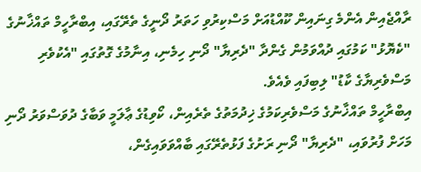ރާއްޖެއިން އެންމެ ގިނައިން ކޫއްޑުއަށް މަސްކިރުވި ހަތަރު ދޯނީގެ ތެރޭގައި، އިބްރާހީމް ތައްޚާނުގެ "ކެޔޮޅު" ކަމުގައި ދުއްވަމުން ގެންދާ "ދެރިޔާ" ދޯނި ހިމެނި، އިނާމުގެ ގޮތުގައި "އެކުވެރި މަސްވެރިޔާގެ ކާޑު" ލިބިފައި ވެއެވެ.
އިބްރާހީމް ތައްޚާނުގެ މަސްވެރިކަމުގެ ޚިދުމަތުގެ ތެރެއިން، ކޯވިޑުގެ ޢާލަމީ ވަބާގެ ދުވަސްވަރު ދޯނި މަހަށް ފުރުވައި، "ދެރިޔާ" ދޯނި ރަށުގެ ފަޅުތެރޭގައި ބާއްވަވައިގެން،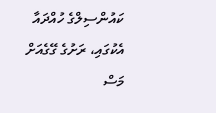ކައުންސިލްގެ ހުއްދައާ އެކުގައި، ރަށުގެ ގޭގެއަށް މަސް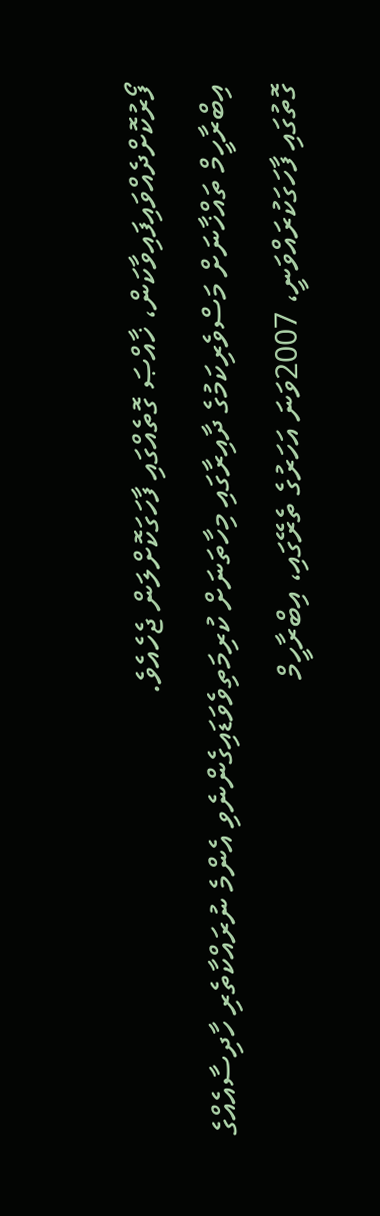ފޯރުކޮށްދެއްވައިފައިވާކަން، ޚާއްޞަ ގޮތެއްގައި ފާހަގަކޮށްލަން ޖެހެއެވެ.
އިބްރާހީމް ތައްޚާނަށް މަސްވެރިކަމުގެ ދާއިރާގައި މިހާތަނަށް ކުރިމަތިވެވަޑައިގެންނެވި އެންމެ ނުރައްކާތެރި ހާދިސާއެއްގެ ގޮތުގައި ފާހަގަކުރައްވަނީ، 2007ވަނަ އަހަރުގެ ތެރޭގައި، އިބްރާހީމް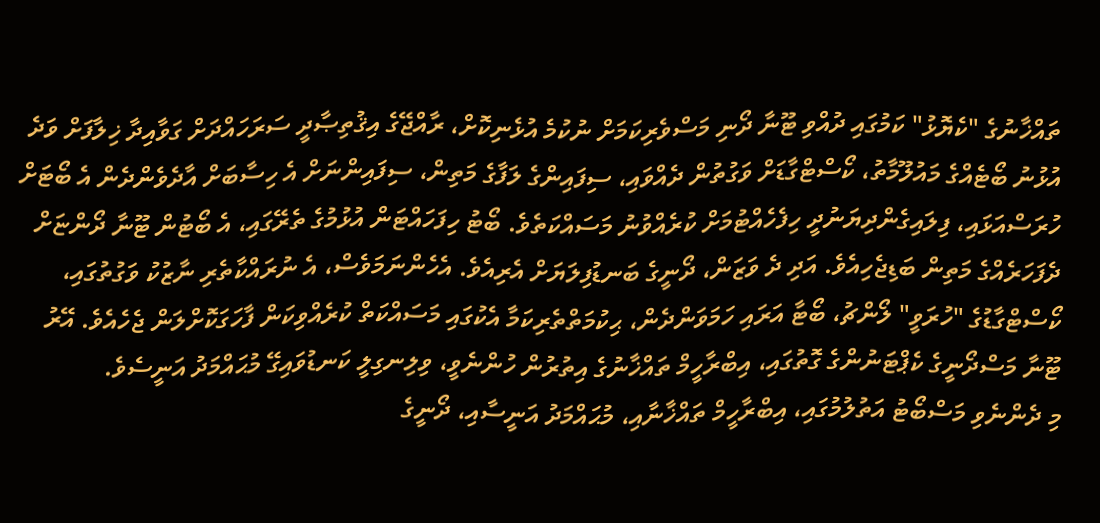ތައްޚާނުގެ "ކެޔޮޅު" ކަމުގައި ދުއްވި ޓޫނާ ދޯނި މަސްވެރިކަމަށް ނުކުމެ އުޅެނިކޮށް، ރާއްޖޭގެ އިޤުތިޞާދީ ސަރަހައްދަށް ގަވާއިދާ ޚިލާފަށް ވަދެ އުޅުނު ބޯޓެއްގެ މައުލޫމާތު، ކޯސްޓްގާޑަށް ވަގުތުން ދެއްވައި، ސިފައިންގެ ލަފާގެ މަތިން، ސިފައިންނަށް އެ ހިސާބަށް އާދެވެންދެން އެ ބޯޓަށް ހުރަސްއަޅައި، ފިލައިގެންދިޔަނުދީ ހިފެހެއްޓުމަށް ކުރެއްވުނު މަސައްކަތެވެ. ބޯޓު ހިފަހައްޓަން އުޅުމުގެ ތެރޭގައި، އެ ބޯޓުން ޓޫނާ ދޯންޏަށް ދެފަހަރެއްގެ މަތިން ބަޑިޖެހިއެވެ. އަދި ދެ ވަޒަން، ދޯނީގެ ބަނޑުފިލަޔަށް އެރިއެވެ. އެހެންނަމަވެސް، އެ ނުރައްކާތެރި ނާޒުކު ވަގުތުގައި، ކޯސްޓްގާޑުގެ "ހުރަވީ" ލޯންޗު، ބޯޓާ އަރައި ހަމަވަންދެން، ޙިކުމަތްތެރިކަމާ އެކުގައި މަސައްކަތް ކުރެއްވިކަން ފާހަގަކޮށްލަން ޖެހެއެވެ. އޭރު ޓޫނާ މަސްދޯނީގެ ކެޕްޓަނުންގެ ގޮތުގައި، އިބްރާހީމް ތައްޚާނުގެ އިތުރުން ހުންނެވީ، ވިލިނގިލީ ކަނޑުވައިގޭ މުޙައްމަދު އަނީސެވެ.
މި ދެންނެވި މަސްބޯޓު އަތުލުމުގައި، އިބްރާހީމް ތައްޚާނާއި، މުޙައްމަދު އަނީސާއި، ދޯނީގެ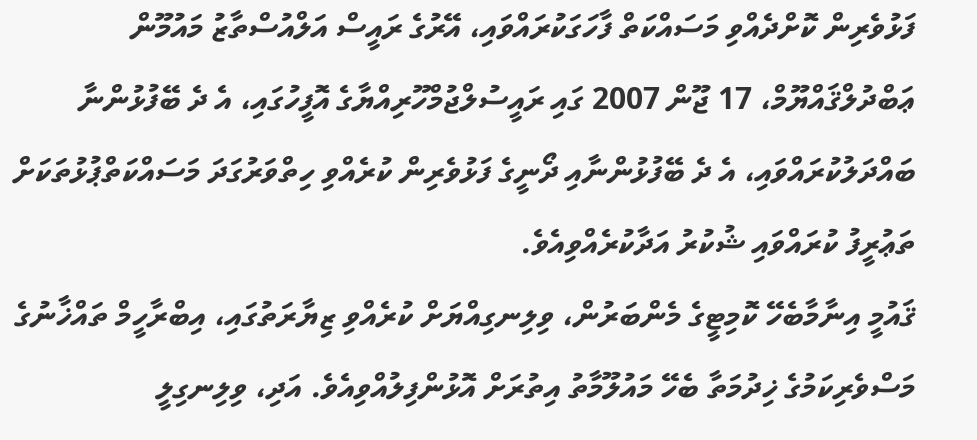ފަޅުވެރިން ކޮށްދެއްވި މަސައްކަތް ފާހަގަކުރައްވައި، އޭރުގެ ރައީސް އަލްއުސްތާޒު މައުމޫން ޢަބްދުލްޤައްޔޫމް، 17 ޖޫން 2007 ގައި ރައީސުލްޖުމްހޫރިއްޔާގެ އޮފީހުގައި، އެ ދެ ބޭފުޅުންނާ ބައްދަލުކުރައްވައި، އެ ދެ ބޭފުޅުންނާއި ދޯނީގެ ފަޅުވެރިން ކުރެއްވި ހިތްވަރުގަދަ މަސައްކަތްޕުޅުތަކަށް ތަޢުރީފު ކުރައްވައި ޝުކުރު އަދާކުރެއްވިއެވެ.
ޤައުމީ އިނާމާބެހޭ ކޮމިޓީގެ މެންބަރުން، ވިލިނގިއްޔަށް ކުރެއްވި ޒިޔާރަތުގައި، އިބްރާހީމް ތައްޚާނުގެ މަސްވެރިކަމުގެ ޚިދުމަތާ ބެހޭ މައުލޫމާތު އިތުރަށް އޮޅުންފިލުއްވިއެވެ. އަދި، ވިލިނގިލީ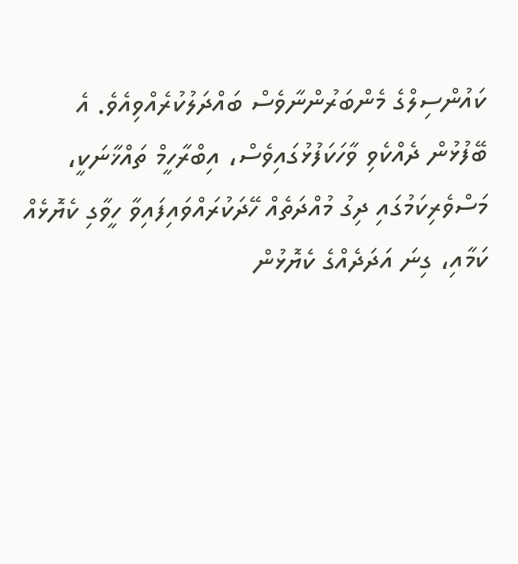ކައުންސިލްގެ މެންބަރުންނާވެސް ބައްދަލުކުރެއްވިއެވެ. އެ ބޭފުޅުން ދެއްކެވި ވާހަކަފުޅުގައިވެސް، އިބްރާހީމް ތައްޚާނަކީ، މަސްވެރިކަމުގައި ދިގު މުއްދަތެއް ހޭދަކުރައްވައިފައިވާ ހީވާގި ކެޔޮޅެއް ކަމާއި، ގިނަ އަދަދެއްގެ ކެޔޮޅުން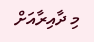މި ދާއިރާއަށް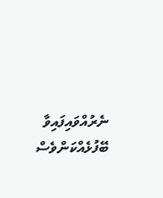ނެރުއްވައިފައިވާ ބޭފުޅެއްކަންވެސް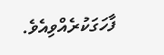ފާހަގަކުރެއްވިއެވެ.